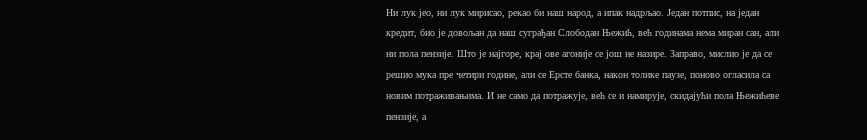Ни лук јео, ни лук мирисао, рекао би наш народ, а ипак надрљао. Један потпис, на један кредит, био је довољан да наш суграђан Слободан Њежић, већ годинама нема миран сан, али ни пола пензије. Што је најгоре, крај ове агоније се још не назире. Заправо, мислио је да се решио мука пре четири године, али се Ерсте банка, након толике паузе, поново огласила са новим потраживањима. И не само да потражује, већ се и намирује, скидајући пола Њежићеве пензије, а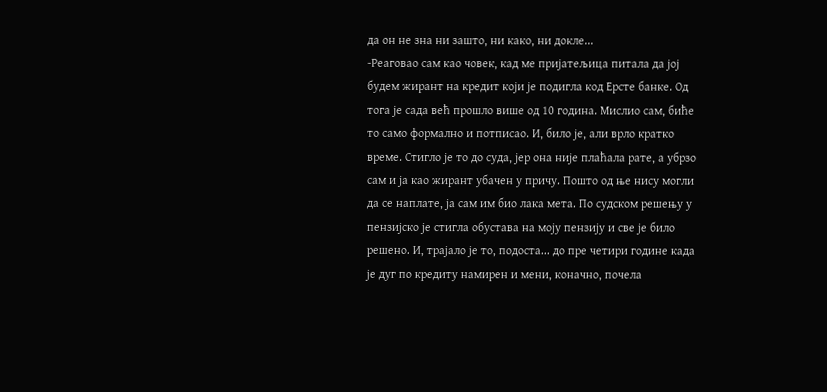да он не зна ни зашто, ни како, ни докле...
-Реаговао сам као човек, кад ме пријатељица питала да јој будем жирант на кредит који је подигла код Ерсте банке. Од тога је сада већ прошло више од 10 година. Мислио сам, биће то само формално и потписао. И, било је, али врло кратко време. Стигло је то до суда, јер она није плаћала рате, а убрзо сам и ја као жирант убачен у причу. Пошто од ње нису могли да се наплате, ја сам им био лака мета. По судском решењу у пензијско је стигла обустава на моју пензију и све је било решено. И, трајало је то, подоста... до пре четири године када је дуг по кредиту намирен и мени, коначно, почела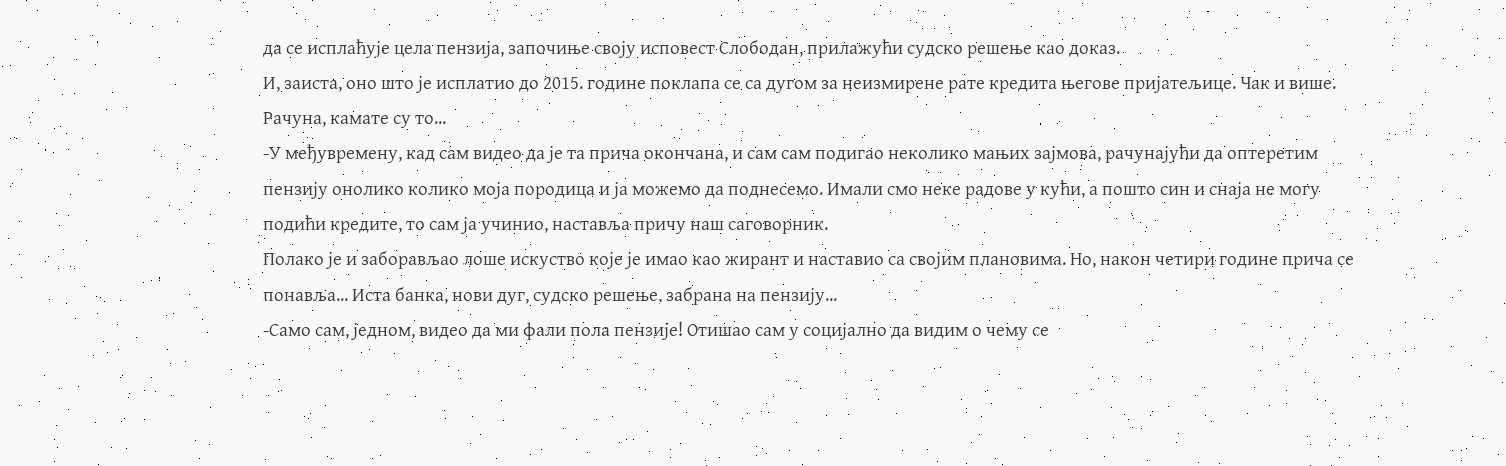да се исплаћује цела пензија, започиње своју исповест Слободан, прилажући судско решење као доказ.
И, заиста, оно што је исплатио до 2015. године поклапа се са дугом за неизмирене рате кредита његове пријатељице. Чак и више. Рачуна, камате су то...
-У међувремену, кад сам видео да је та прича окончана, и сам сам подигао неколико мањих зајмова, рачунајући да оптеретим пензију онолико колико моја породица и ја можемо да поднесемо. Имали смо неке радове у кући, а пошто син и снаја не могу подићи кредите, то сам ја учинио, наставља причу наш саговорник.
Полако је и заборављао лоше искуство које је имао као жирант и наставио са својим плановима. Но, након четири године прича се понавља... Иста банка, нови дуг, судско решење, забрана на пензију...
-Само сам, једном, видео да ми фали пола пензије! Отишао сам у социјално да видим о чему се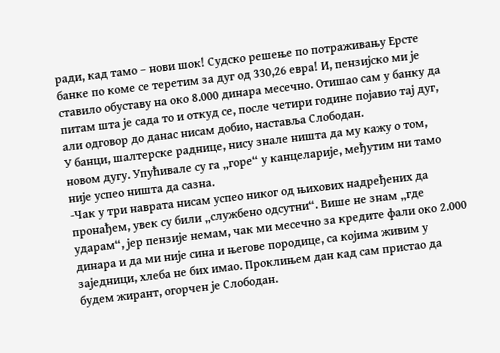ради, кад тамо – нови шок! Судско решење по потраживању Ерсте банке по коме се теретим за дуг од 330,26 евра! И, пензијско ми је ставило обуставу на око 8.000 динара месечно. Отишао сам у банку да питам шта је сада то и откуд се, после четири године појавио тај дуг, али одговор до данас нисам добио, наставља Слободан.
У банци, шалтерске раднице, нису знале ништа да му кажу о том, новом дугу. Упућивале су га „горе“ у канцеларије, међутим ни тамо није успео ништа да сазна.
-Чак у три наврата нисам успео никог од њихових надређених да пронађем, увек су били „службено одсутни“. Више не знам „где ударам“, јер пензије немам, чак ми месечно за кредите фали око 2.000 динара и да ми није сина и његове породице, са којима живим у заједници, хлеба не бих имао. Проклињем дан кад сам пристао да будем жирант, огорчен је Слободан.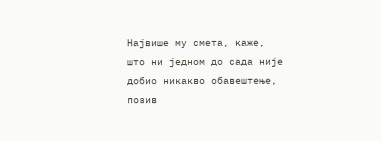Највише му смета, каже, што ни једном до сада није добио никакво обавештење, позив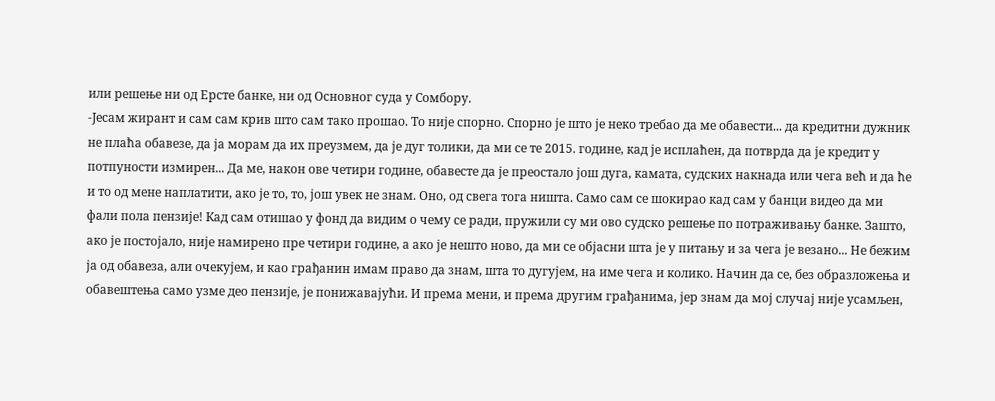или решење ни од Ерсте банке, ни од Основног суда у Сомбору.
-Јесам жирант и сам сам крив што сам тако прошао. То није спорно. Спорно је што је неко требао да ме обавести... да кредитни дужник не плаћа обавезе, да ја морам да их преузмем, да је дуг толики, да ми се те 2015. године, кад је исплаћен, да потврда да је кредит у потпуности измирен... Да ме, након ове четири године, обавесте да је преостало још дуга, камата, судских накнада или чега већ и да ће и то од мене наплатити, ако је то, то, још увек не знам. Оно, од свега тога ништа. Само сам се шокирао кад сам у банци видео да ми фали пола пензије! Кад сам отишао у фонд да видим о чему се ради, пружили су ми ово судско решење по потраживању банке. Зашто, ако је постојало, није намирено пре четири године, а ако је нешто ново, да ми се објасни шта је у питању и за чега је везано... Не бежим ја од обавеза, али очекујем, и као грађанин имам право да знам, шта то дугујем, на име чега и колико. Начин да се, без образложења и обавештења само узме део пензије, је понижавајући. И према мени, и према другим грађанима, јер знам да мој случај није усамљен,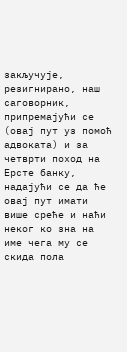закључује, резигнирано, наш саговорник, припремајући се (овај пут уз помоћ адвоката) и за четврти поход на Ерсте банку, надајући се да ће овај пут имати више среће и наћи неког ко зна на име чега му се скида пола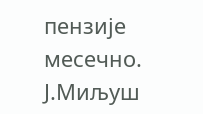пензије месечно.
Ј.Миљуш